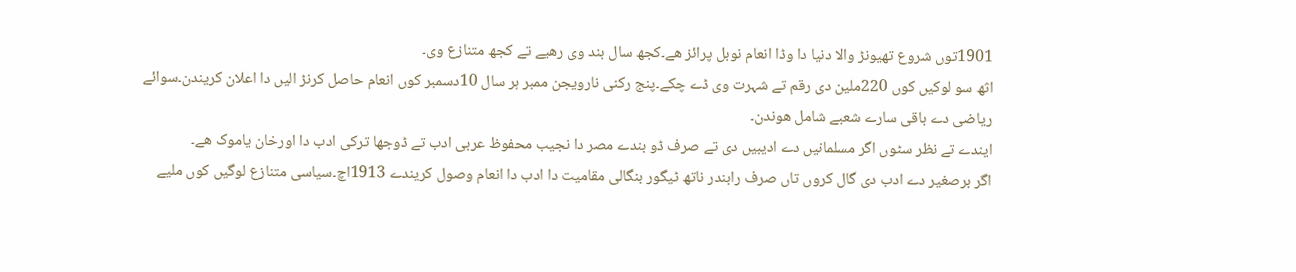1901توں شروع تھیونڑ والا دنیا دا وڈا انعام نوبل پرائز ھے۔کجھ سال بند وی رھیے تے کجھ متنازع وی۔
اثھ سو لوکیں کوں 220ملین دی رقم تے شہرت وی ڈے چکے۔پنج رکنی نارویجن ممبر ہر سال 10دسمبر کوں انعام حاصل کرنڑ الیں دا اعلان کریندن۔سوائے ریاضی دے باقی سارے شعبے شامل ھوندن۔
ایندے تے نظر سٹوں اگر مسلمانیں دے ادیبیں دی تے صرف ڈو بندے مصر دا نجیب محفوظ عربی ادب تے ڈوجھا ترکی ادب دا اورخان یاموک ھے۔
اگر برصغیر دے ادب دی گال کروں تاں صرف رابندر ناتھ ٹیگور بنگالی مقامیت دا ادب دا انعام وصول کریندے 1913اچ۔سیاسی متنازع لوگیں کوں ملیے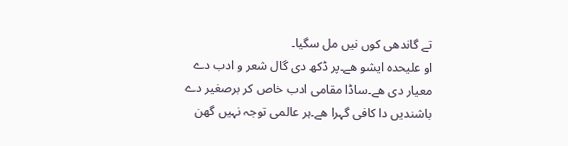تے گاندھی کوں نیں مل سگیا۔
او علیحدہ ایشو ھے۔پر ڈکھ دی گال شعر و ادب دے معیار دی ھے۔ساڈا مقامی ادب خاص کر برصغیر دے باشندیں دا کافی گہرا ھے۔ہر عالمی توجہ نہیں گھن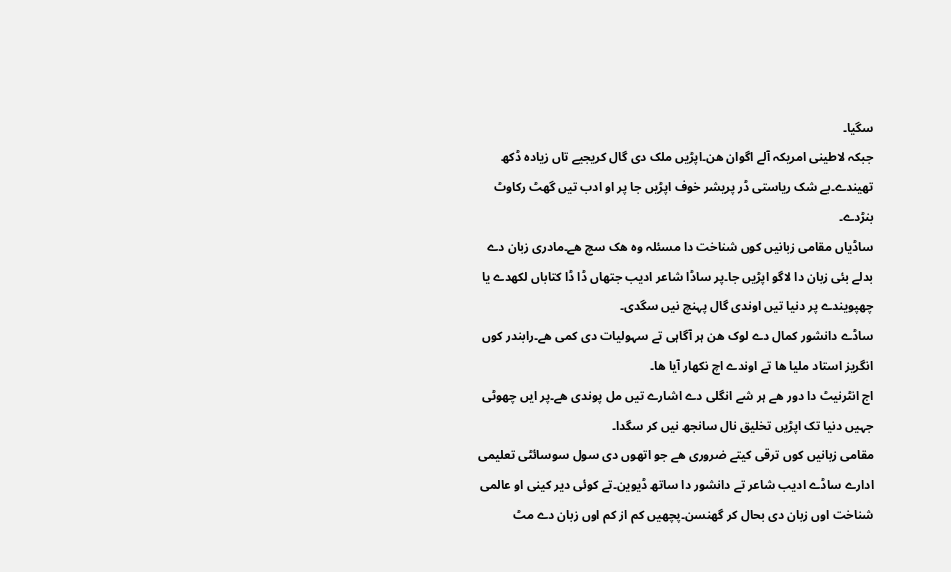سگیا۔
جبکہ لاطینی امریکہ آلے اگوان ھن۔اپڑیں ملک دی گال کریجیے تاں زیادہ ڈکھ تھیندے۔بے شک ریاستی ڈر پریشر خوف اپڑیں جا پر او ادب تیں گھٹ رکاوٹ بنڑدے۔
ساڈیاں مقامی زبانیں کوں شناخت دا مسئلہ وہ ھک سچ ھے۔مادری زبان دے بدلے بئی زبان دا لاگو اپڑیں جا۔پر ساڈا شاعر ادیب جتھاں ڈا ڈا کتاباں لکھدے یا چھپویندے پر دنیا تیں اوندی گال پہنچ نیں سگدی۔
ساڈے دانشور کمال دے لوک ھن ہر آگاہی تے سہولیات دی کمی ھے۔رابندر کوں انگریز استاد ملیا ھا تے اوندے اچ نکھار آیا ھا۔
اج انٹرنیٹ دا دور ھے ہر شے انگلی دے اشارے تیں مل پوندی ھے۔پر ایں چھوٹی جہیں دنیا تک اپڑیں تخلیق نال سانجھ نیں کر سگدا۔
مقامی زبانیں کوں ترقی کیتے ضروری ھے جو اتھوں دی سول سوسائٹی تعلیمی ادارے ساڈے ادیب شاعر تے دانشور دا ساتھ ڈیوین۔تے کوئی دیر کینی او عالمی شناخت اوں زبان دی بحال کر گھنسن۔پچھیں کم از کم اوں زبان دے مٹ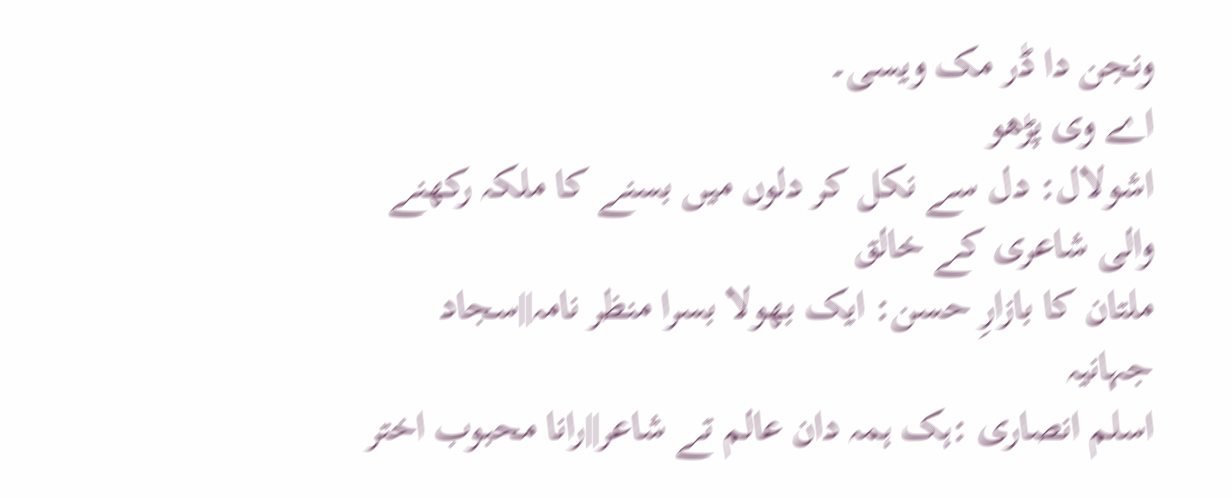ونجن دا ڈر مک ویسی۔
اے وی پڑھو
اشولال: دل سے نکل کر دلوں میں بسنے کا ملکہ رکھنے والی شاعری کے خالق
ملتان کا بازارِ حسن: ایک بھولا بسرا منظر نامہ||سجاد جہانیہ
اسلم انصاری :ہک ہمہ دان عالم تے شاعر||رانا محبوب اختر